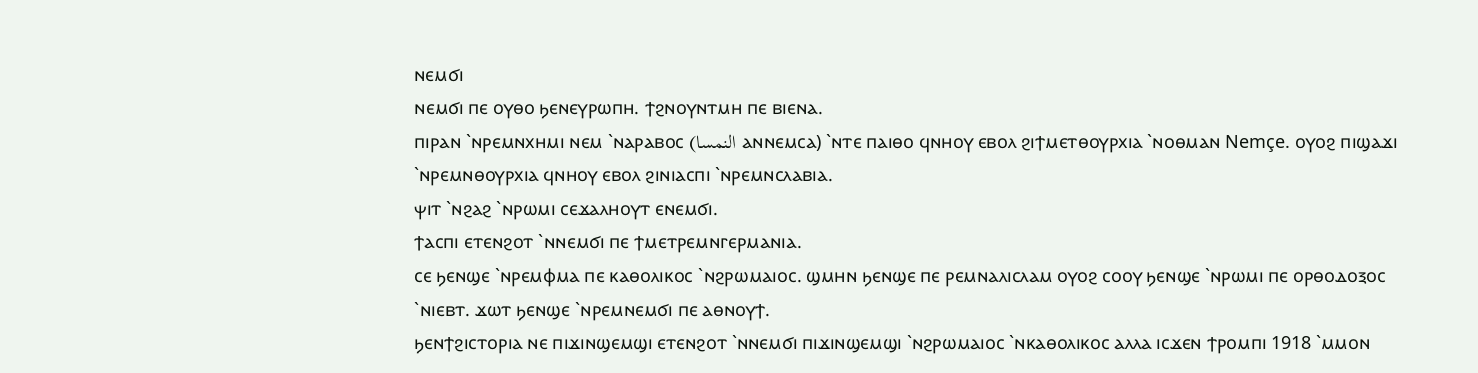ⲛⲉⲙϭⲓ
ⲛⲉⲙϭⲓ ⲡⲉ ⲟⲩⲑⲟ ϧⲉⲛⲉⲩⲣⲱⲡⲏ. ϯϩⲛⲟⲩⲛⲧⲙⲏ ⲡⲉ ⲃⲓⲉⲛⲁ.
ⲡⲓⲣⲁⲛ `ⲛⲣⲉⲙⲛⲭⲏⲙⲓ ⲛⲉⲙ `ⲛⲁⲣⲁⲃⲟⲥ (النمسا ⲁⲛⲛⲉⲙⲥⲁ) `ⲛⲧⲉ ⲡⲁⲓⲑⲟ ϥⲛⲏⲟⲩ ⲉⲃⲟⲗ ϩⲓϯⲙⲉⲧⲑⲟⲩⲣⲭⲓⲁ `ⲛⲟⲑⲙⲁⲛ Nemçe. ⲟⲩⲟϩ ⲡⲓϣⲁϫⲓ `ⲛⲣⲉⲙⲛⲑⲟⲩⲣⲭⲓⲁ ϥⲛⲏⲟⲩ ⲉⲃⲟⲗ ϩⲓⲛⲓⲁⲥⲡⲓ `ⲛⲣⲉⲙⲛⲥⲗⲁⲃⲓⲁ.
ⲯⲓⲧ `ⲛϩⲁϩ `ⲛⲣⲱⲙⲓ ⲥⲉϫⲁⲗⲏⲟⲩⲧ ⲉⲛⲉⲙϭⲓ.
ϯⲁⲥⲡⲓ ⲉⲧⲉⲛϩⲟⲧ `ⲛⲛⲉⲙϭⲓ ⲡⲉ ϯⲙⲉⲧⲣⲉⲙⲛⲅⲉⲣⲙⲁⲛⲓⲁ.
ⲥⲉ ϧⲉⲛϣⲉ `ⲛⲣⲉⲙⲫⲙⲁ ⲡⲉ ⲕⲁⲑⲟⲗⲓⲕⲟⲥ `ⲛϩⲣⲱⲙⲁⲓⲟⲥ. ϣⲙⲏⲛ ϧⲉⲛϣⲉ ⲡⲉ ⲣⲉⲙⲛⲁⲗⲓⲥⲗⲁⲙ ⲟⲩⲟϩ ⲥⲟⲟⲩ ϧⲉⲛϣⲉ `ⲛⲣⲱⲙⲓ ⲡⲉ ⲟⲣⲑⲟⲇⲟⲝⲟⲥ `ⲛⲓⲉⲃⲧ. ϫⲱⲧ ϧⲉⲛϣⲉ `ⲛⲣⲉⲙⲛⲉⲙϭⲓ ⲡⲉ ⲁⲑⲛⲟⲩϯ.
ϧⲉⲛϯϩⲓⲥⲧⲟⲣⲓⲁ ⲛⲉ ⲡⲓϫⲓⲛϣⲉⲙϣⲓ ⲉⲧⲉⲛϩⲟⲧ `ⲛⲛⲉⲙϭⲓ ⲡⲓϫⲓⲛϣⲉⲙϣⲓ `ⲛϩⲣⲱⲙⲁⲓⲟⲥ `ⲛⲕⲁⲑⲟⲗⲓⲕⲟⲥ ⲁⲗⲗⲁ ⲓⲥϫⲉⲛ ϯⲣⲟⲙⲡⲓ 1918 `ⲙⲙⲟⲛ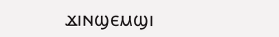ϫⲓⲛϣⲉⲙϣⲓ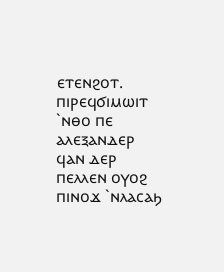ⲉⲧⲉⲛϩⲟⲧ.
ⲡⲓⲣⲉϥϭⲓⲙⲱⲓⲧ `ⲛⲑⲟ ⲡⲉ ⲁⲗⲉⲝⲁⲛⲇⲉⲣ ϥⲁⲛ ⲇⲉⲣ ⲡⲉⲗⲗⲉⲛ ⲟⲩⲟϩ ⲡⲓⲛⲟϫ `ⲛⲗⲁⲥⲁϧ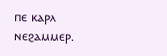ⲡⲉ ⲕⲁⲣⲗ ⲛⲉϩⲁⲙⲙⲉⲣ.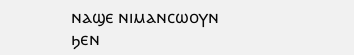ⲛⲁϣⲉ ⲛⲓⲙⲁⲛⲥⲱⲟⲩⲛ ϧⲉⲛ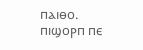ⲡⲁⲓⲑⲟ. ⲡⲓϣⲟⲣⲡ ⲡⲉ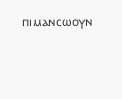ⲡⲓⲙⲁⲛⲥⲱⲟⲩⲛ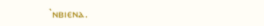`ⲛⲃⲓⲉⲛⲁ.